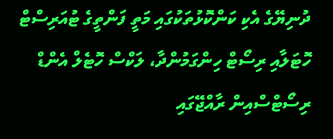ދުނިޔޭގެ އެކި ކަންކޮޅުތަކުގައި މަތީ ފަންތީގެ ޓުއަރިސްޓް ހޮޓަލާއި ރިސޯޓް ހިންގަމުންދާ، ލަކްސް ހޮޓެލް އެންޑް ރިސޯޓްސްއިން ރާއްޖޭގައި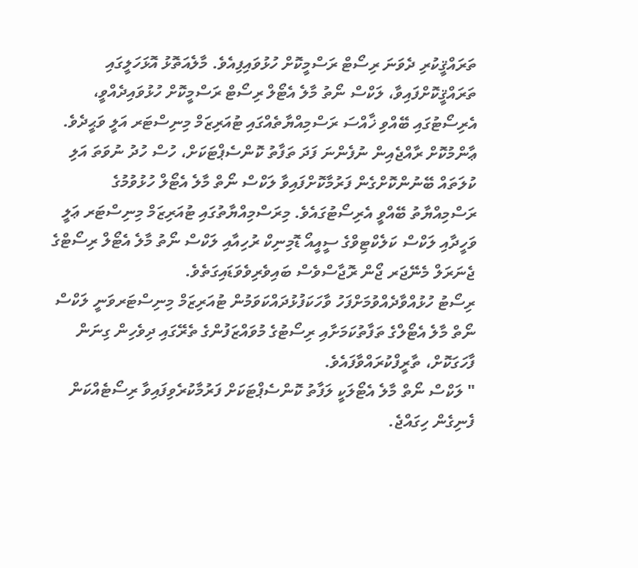ތަރައްޤީކުރި ދެވަނަ ރިސޯޓް ރަސްމީކޮށް ހުޅުވައިފިއެވެ. މާލެއަތޮޅު އޮޅަހަލީގައި ތަރައްޤީކޮށްފައިވާ، ލަކްސް ނޯތު މާލެ އެޓޯލް ރިސޯޓް ރަސްމީކޮށް ހުޅުވައިދެއްވީ، އެރިސޯޓުގައި ބޭއްވި ޚާއްސަ ރަސްމިއްޔާތެއްގައި ޓުއަރިޒަމް މިނިސްޓަރ އަލީ ވަޙީދެވެ.
ޢާންމުކޮށް ރާއްޖެއިން ނުފެންނަ ފަދަ ތަފާތު ކޮންސެޕްޓަކަށް، ހުސް ހުދު ނުވަތަ އަލި ކުލަތައް ބޭނުންކޮށްގެން ފަރުމާކޮށްފައިވާ ލަކްސް ނޯތް މާލެ އެޓޯލް ހުޅުވުމުގެ ރަސްމިއްޔާތު ބޭއްވީ އެރިސޯޓުގައެވެ. މިރަސްމިއްޔާތުގައި ޓުއަރިޒަމް މިނިސްޓަރ ޢަލީ ވަހީދާއި ލަކްސް ކަލެކްޓިވްގެ ސީއީއޯ ޑޮމިނިކް ރުހިއާއި ލަކްސް ނޯތު މާލެ އެޓޯލް ރިސޯޓްގެ ޖެނަރަލް މެނޭޖަރ ޖޯން ރޮޖާސްވެސް ބައިވެރިވެވަޑައިގަތެވެ.
ރިސޯޓު ހުޅުއްވާދެއްވުމަށްފަހު ވާހަކަފުޅުދައްކަވަމުން ޓުއަރިޒަމް މިނިސްޓަރވަނީ ލަކްސް ނޯތް މާލެ އެޓޯލްގެ ތަފާތުކަމަށާއި ރިސޯޓުގެ މުވައްޒަފުންގެ ތެރޭގައި ދިވެހިން ގިނަން ފާހަގަކޮށް، ތާރީފްކުރައްވާފައެވެ.
" ލަކްސް ނޯތް މާލެ އެޓޯލަކީ ލަފާތު ކޮންސެޕްޓަކަށް ފަރުމާކުރެވިފައިވާ ރިސޯޓެއްކަން ފެނިގެން ހިގައްޖެ.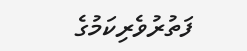ފަތުރުވެރިކަމުގެ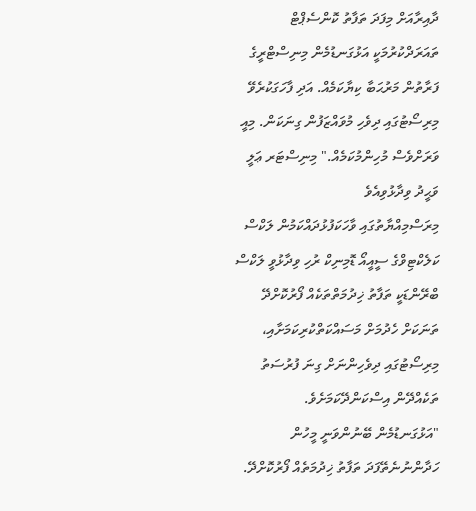ދާއިރާއަށް މިފަދަ ތަފާތު ކޮންސެޕްޓް ތައަރަދްކުރުމަކީ އަޅުގަނޑުމެން މިނިސްޓްރީގެ ފަރާތުން މަރުޙަބާ ކިޔާކަމެއް. އަދި ފާހަގަކުރެވޭ މިރިސޯޓުގައި ދިވެހި މުވައްޒަފުން ގިނަކަން. މިއީ ވަރަށްވެސް މުހިންމުކަމެއް." މިނިސްޓަރ ޢަލީ ވަޙީދު ވިދާޅުވިއެވެ
މިރަސްމިއްޔާތުގައި ވާހަކަފުޅުދައްކަމުން ލަކްސް ކަލެކްޓިވްގެ ސީއީއޯ ޑޮމިނިކް ރުހި ވިދާޅުވީ ލަކްސް ބްރޭންޑަކީ ތަފާތު ޚިދުމަތްތަކެއް ފޯރުކޮށްދޭ ތަނަކަށް ހެދުމަށް މަސައްކަތްކުރިކަމަށާއި، މިރިސޯޓުގައި ދިވެހިންނަށް ގިނަ ފުރުސަތު ތަކެއްދޭން އިސްކަންދޭކަމަށެވެ.
"އަޅުގަނޑުމެން ބޭނުންވަނީ މީހުން ހަދާންނުނެތޭފަދަ ތަފާތު ޚިދުމަތެއް ފޯރުކޮށްދޭ.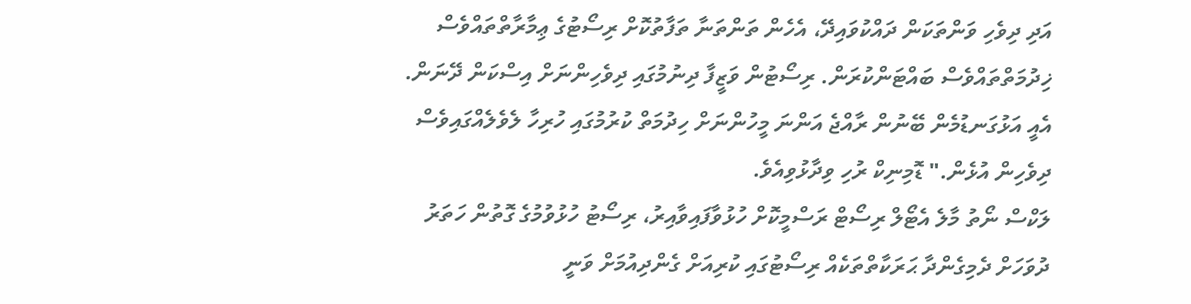އަދި ދިވެހި ވަންތަކަން ދައްކުވައިދޭ، އެހެން ތަންތަނާ ތަފާތުކޮށް ރިސޯޓުގެ ޢިމާރާތްތައްވެސް ޚިދުމަތްތައްވެސް ބައްޓަންކުރަން. ރިސޯޓުން ވަޒީފާ ދިނުމުގައި ދިވެހިންނަށް އިސްކަން ދޭނަން. އެއީ އަޅުގަނޑުމެން ބޭނުން ރާއްޖެ އަންނަ މީހުންނަށް ހިދުމަތް ކުރުމުގައި ހުރިހާ ލެވެލެއްގައިވެސް ދިވެހިން އުޅެން." ޑޮމިނިކް ރުހި ވިދާޅުވިއެވެ.
ލަކްސް ނޯތު މާލެ އެޓޯލް ރިސޯޓް ރަސްމީކޮށް ހުޅުވާފައިވާއިރު، ރިސޯޓު ހުޅުވުމުގެ ގޮތުން ހަތަރު ދުވަހަށް ދެމިގެންދާ ޙަރަކާތްތަކެއް ރިސޯޓުގައި ކުރިއަށް ގެންދިއުމަށް ވަނީ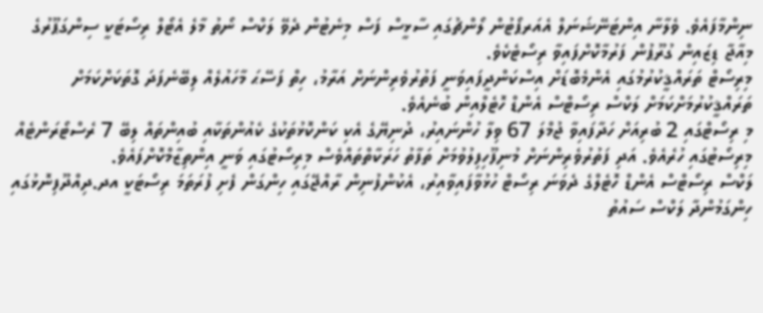ނިންމާފައެވެ. ވެލާނާ އިންޓަނޭޝަނަލް އެއަރޕޯޓުން ލޯންޗުގައި ސާޅީސް ފަސް މިނެޓުން ދެވޭ ލަކްސް ނޯތު މާލެ އެޓޯލް ރިސޯޓަކީ ސިންގަޕޫރުގެ މިއާޖާ ޑިޒައިން ގުރޫޕުން ފަރުމާކޮށްފައިވާ ރިސޯޓެކެވެ.
މިރިސޯޓް ތަރައްޤީކުރުމުގައި އެންމެބޮޑަށް އިސްކަންދީފައިވަނީ ފަތުރުވެރިންނަށް އަރާމު، ހިތް ފަސޭޙަ މާހައުލެއް ލިބޭނެފަދަ ގޮތަކަށްކަމަށް ތަރައްޤީކުރުމަށްކަމަށް ލަކްސް ރިސޯޓްސް އެންޑް ހޮޓެލްއިން ބުނެއެވެ.
މި ރިސޯޓްގައި 2 ބުރިއަށް ހަދާފައިވާ ޖުމްލަ 67 ވިލާ ހުންނައިރު، ދުނިޔޭގެ އެކި ކަންކޮޅުތަކުގެ ކެއުންތަކާއި ބުއިންތައް ލިބޭ 7 ރެސްޓޯރަންޓެއް މިރިސޯޓުގައި ހުރެއެވެ. އަދި ފަތުރުވެރިންނަށް މުނިފޫހިފިލުވުމަށް ތަފާތު ހަރަކާތްތައްވެސް މިރިސޯޓުގައި ވަނީ އިންތިޒާމްކޮށްފައެވެ.
ލަކްސް ރިސޯޓްސް އެންޑް ހޮޓެލްގެ ދެވަނަ ރިސޯޓް ހުޅުވާފައިވާއިރު، އެކުންފުނިން ރާއްޖޭގައި ހިންގަން ފެށި ފުރަތަމަ ރިސޯޓަކީ އދ.ދިއްދޫފިނޮޅުގައި ހިންގަމުންދާ ލަކްސް ސައުތު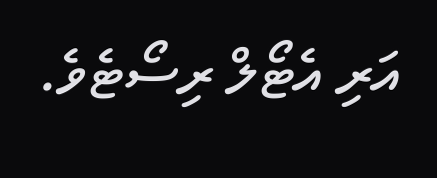އަރި އެޓޯލް ރިސޯޓެވެ.